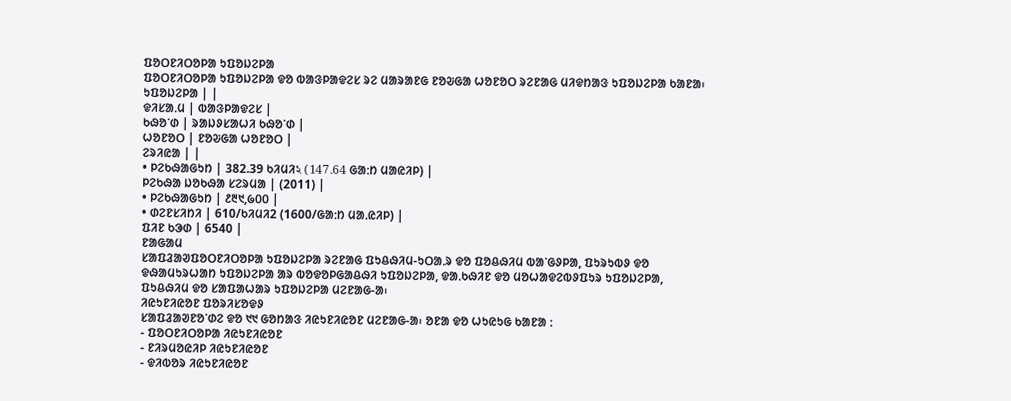ᱯᱚᱛᱱᱤᱛᱚᱞᱟ ᱩᱯᱚᱡᱮᱞᱟ
ᱯᱚᱛᱱᱤᱛᱚᱞᱟ ᱩᱯᱚᱡᱮᱞᱟ ᱫᱚ ᱵᱟᱝᱞᱟᱫᱮᱥ ᱨᱮ ᱢᱟᱨᱟᱱᱜ ᱱᱚᱶᱜᱟ ᱦᱚᱱᱚᱛ ᱨᱮᱱᱟᱜ ᱢᱤᱫᱴᱟᱝ ᱩᱯᱚᱡᱮᱞᱟ ᱠᱟᱱᱟ᱾
ᱩᱯᱚᱡᱮᱞᱟ | |
ᱫᱤᱥᱟᱹᱢ | ᱵᱟᱝᱞᱟᱫᱮᱥ |
ᱠᱷᱚᱸᱰ | ᱨᱟᱡᱽᱥᱟᱦᱤ ᱠᱷᱚᱸᱰ |
ᱦᱚᱱᱚᱛ | ᱱᱚᱶᱜᱟ ᱦᱚᱱᱚᱛ |
ᱮᱨᱤᱭᱟ | |
• ᱞᱮᱠᱷᱟᱜᱩᱴ | 382.39 ᱠᱤᱢᱤ২ (147.64 ᱜᱟᱺᱴ ᱢᱟᱭᱤᱞ) |
ᱞᱮᱠᱷᱟ ᱡᱚᱠᱷᱟ ᱥᱮᱨᱢᱟ | (2011) |
• ᱞᱮᱠᱷᱟᱜᱩᱴ | ᱒᱓᱑,᱙᱐᱐ |
• ᱰᱮᱱᱥᱤᱴᱤ | 610/ᱠᱤᱢᱤ2 (1600/ᱜᱟᱺᱴ ᱢᱟᱹᱭᱤᱞ) |
ᱯᱤᱱ ᱠᱳᱰ | 6540 |
ᱱᱟᱜᱟᱢ
ᱥᱟᱯᱲᱟᱣᱯᱚᱛᱱᱤᱛᱚᱞᱟ ᱩᱯᱚᱡᱮᱞᱟ ᱨᱮᱱᱟᱜ ᱯᱩᱪᱷᱤᱢ-ᱩᱛᱟᱹᱨ ᱫᱚ ᱯᱚᱪᱷᱤᱢ ᱵᱟᱸᱜᱽᱞᱟ, ᱯᱩᱨᱩᱵᱽ ᱫᱚ ᱫᱷᱟᱢᱩᱨᱦᱟᱴ ᱩᱯᱚᱡᱮᱞᱟ ᱟᱨ ᱵᱚᱫᱚᱞᱜᱟᱪᱷᱤ ᱩᱯᱚᱡᱮᱞᱟ, ᱫᱟᱹᱠᱷᱤᱱ ᱫᱚ ᱢᱚᱦᱟᱫᱮᱵᱽᱯᱩᱨ ᱩᱯᱚᱡᱮᱞᱟ, ᱯᱩᱪᱷᱤᱢ ᱫᱚ ᱥᱟᱯᱟᱦᱟᱨ ᱩᱯᱚᱡᱮᱞᱟ ᱢᱮᱱᱟᱜ-ᱟ᱾
ᱤᱭᱩᱱᱤᱭᱚᱱ ᱯᱚᱨᱤᱥᱚᱫᱽ
ᱥᱟᱯᱲᱟᱣᱱᱚᱸᱰᱮ ᱫᱚ ᱑᱑ ᱜᱚᱴᱟᱝ ᱤᱭᱩᱱᱤᱭᱚᱱ ᱢᱮᱱᱟᱜ-ᱟ᱾ ᱚᱱᱟ ᱫᱚ ᱦᱩᱭᱩᱜ ᱠᱟᱱᱟ ᱺ
- ᱯᱚᱛᱱᱤᱛᱚᱞᱟ ᱤᱭᱩᱱᱤᱭᱚᱱ
- ᱱᱤᱨᱢᱚᱭᱤᱞ ᱤᱭᱩᱱᱤᱭᱚᱱ
- ᱫᱤᱵᱚᱨ ᱤᱭᱩᱱᱤᱭᱚᱱ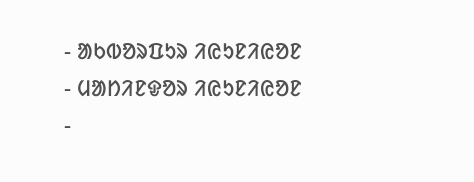- ᱟᱠᱵᱚᱨᱯᱩᱨ ᱤᱭᱩᱱᱤᱭᱚᱱ
- ᱢᱟᱴᱤᱱᱫᱚᱨ ᱤᱭᱩᱱᱤᱭᱚᱱ
-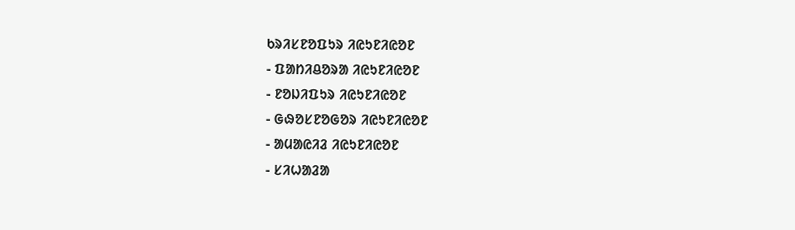ᱠᱨᱤᱥᱱᱚᱯᱩᱨ ᱤᱭᱩᱱᱤᱭᱚᱱ
- ᱯᱟᱴᱤᱪᱚᱨᱟ ᱤᱭᱩᱱᱤᱭᱚᱱ
- ᱱᱚᱡᱤᱯᱩᱨ ᱤᱭᱩᱱᱤᱭᱚᱱ
- ᱜᱷᱚᱥᱱᱚᱜᱚᱨ ᱤᱭᱩᱱᱤᱭᱚᱱ
- ᱟᱢᱟᱭᱤᱲ ᱤᱭᱩᱱᱤᱭᱚᱱ
- ᱥᱤᱦᱟᱲᱟ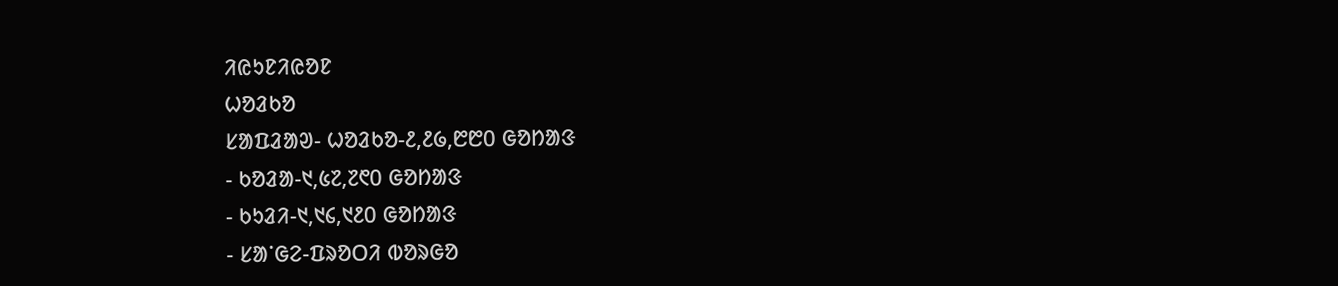ᱤᱭᱩᱱᱤᱭᱚᱱ
ᱦᱚᱲᱠᱚ
ᱥᱟᱯᱲᱟᱣ- ᱦᱚᱲᱠᱚ-᱒,᱒᱙,᱘᱘᱐ ᱜᱚᱴᱟᱝ
- ᱠᱚᱲᱟ-᱑,᱕᱗,᱗᱖᱐ ᱜᱚᱴᱟᱝ
- ᱠᱩᱲᱤ-᱑,᱑᱔,᱑᱒᱐ ᱜᱚᱴᱟᱝ
- ᱥᱟᱸᱜᱮ-ᱯᱨᱚᱛᱤ ᱵᱚᱨᱜᱚ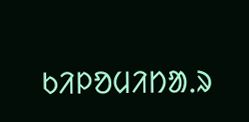ᱠᱤᱞᱚᱢᱤᱴᱟᱹᱨ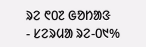ᱨᱮ ᱖᱐᱗ ᱜᱚᱴᱟᱝ
- ᱥᱮᱨᱢᱟ ᱨᱮ-᱐᱑%